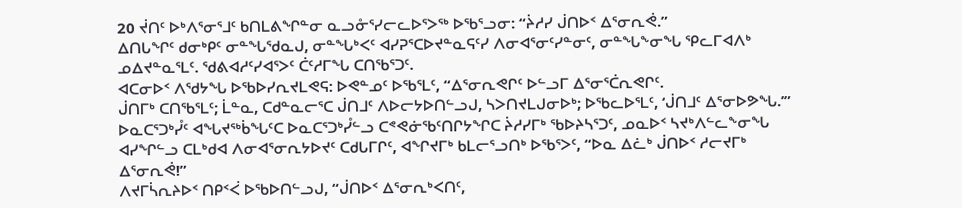20 ᔫᑎᑦ ᐅᒃᐱᕐᓂᕐᒧᑦ ᑲᑎᒪᕕᖏᓐᓂ ᓇᓗᓁᕐᓯᓕᓚᐅᕐᐳᖅ ᐅᖃᕐᓗᓂ: “ᔩᓱᓯ ᒎᑎᐅᑉ ᐃᕐᓂᕆᕚ.”
ᐃᑎᒐᖏᑦ ᑯᓂᒃᑭᑦ ᓂᓐᖓᖁᓇᒍ, ᓂᓐᖓᒃᐸᑦ ᐊᓯᕈᕐᑕᐅᔪᓐᓇᕋᑦᓯ ᐱᓂᐊᕐᓂᑦᓯᓐᓂᑦ, ᓂᓐᖓᖕᓂᖓ ᕿᓚᒥᐊᐱᒃ ᓄᐃᔪᓐᓇᕐᒪᑦ. ᖁᕕᐊᓱᑦᓯᐊᕐᐳᑦ ᑖᑦᓱᒥᖓ ᑕᑎᖃᕐᑐᑦ.
ᐊᑕᓂᐅᑉ ᐱᖁᔭᖓ ᐅᖃᐅᓯᕆᔪᒪᕙᕋ: ᐅᕙᓐᓄᑦ ᐅᖃᕐᒪᑦ, “ᐃᕐᓂᕆᕙᒋᑦ ᐅᓪᓗᒥ ᐃᕐᓂᕐᑖᕆᕙᒋᑦ.
ᒎᑎᒥᒃ ᑕᑎᖃᕐᒪᑦ; ᒫᓐᓇ, ᑕᑯᓐᓇᓕᕐᑕ ᒎᑎᒧᑦ ᐱᐅᓕᔭᐅᑎᓪᓗᒍ, ᓴᐳᑎᔪᒪᒍᓂᐅᒃ; ᐅᖃᓚᐅᕐᒪᑦ, ‘ᒎᑎᒧᑦ ᐃᕐᓂᐅᕗᖓ.’”
ᐅᓇᑕᕐᑐᒃᓮᑦ ᐊᖓᔪᖅᑳᖓᑦᑕ ᐅᓇᑕᕐᑐᒃᓮᓪᓗ ᑕᕝᕙᓃᖃᑦᑎᒋᔭᖏᑕ ᔩᓱᓯᒥᒃ ᖃᐅᔨᓴᕐᑐᑦ, ᓄᓇᐅᑉ ᓴᔪᒃᐱᓪᓚᖕᓂᖓ ᐊᓯᖏᓪᓗ ᑕᒪᒃᑯᐊ ᐱᓂᐊᕐᓂᕆᔭᐅᔪᑦ ᑕᑯᒐᒥᒋᑦ, ᐊᖏᔪᒥᒃ ᑲᒪᓕᕐᓗᑎᒃ ᐅᖃᕐᐳᑦ, “ᐅᓇ ᐃᓛᒃ ᒎᑎᐅᑉ ᓱᓕᔪᒥᒃ ᐃᕐᓂᕆᕚ!”
ᐱᔪᒥᓵᕆᔨᐅᑉ ᑎᑭᑉᐹ ᐅᖃᐅᑎᓪᓗᒍ, “ᒎᑎᐅᑉ ᐃᕐᓂᕆᒃᐸᑎᑦ,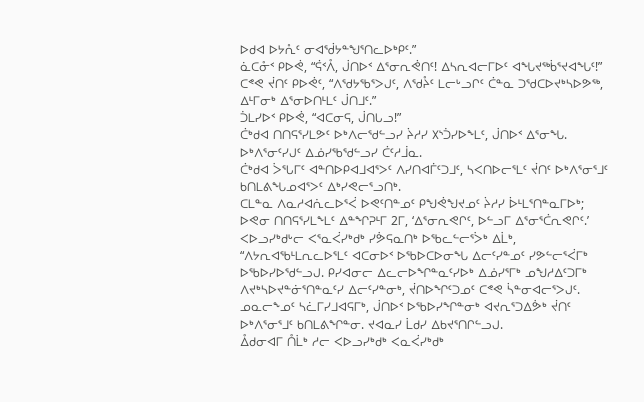ᐅᑯᐊ ᐅᔭᕅᑦ ᓂᐊᖂᔭᓐᖑᕐᑎᓚᐅᒃᑭᑦ.”
ᓈᑕᓁᑉ ᑭᐅᕚ, “ᕌᑉᐰ, ᒎᑎᐅᑉ ᐃᕐᓂᕆᕚᑎᑦ! ᐃᓴᕆᐊᓕᒥᐅᑦ ᐊᖓᔪᖅᑳᕐᔪᐊᖓᑦ!”
ᑕᕝᕙ ᔫᑎᑦ ᑭᐅᕚᑦ, “ᐱᖁᔭᖃᕐᐳᒍᑦ, ᐱᖁᔧᑦ ᒪᓕᒡᓗᒋᑦ ᑖᓐᓇ ᑐᖁᑕᐅᔪᒃᓴᐅᕗᖅ, ᐃᒻᒥᓂᒃ ᐃᕐᓂᐅᑎᒻᒪᑦ ᒎᑎᒧᑦ.”
ᑑᒪᓯᐅᑉ ᑭᐅᕚ, “ᐊᑕᓂᕋ, ᒎᑎᒐᓗ!”
ᑖᒃᑯᐊ ᑎᑎᕋᕐᓯᒪᕗᑦ ᐅᒃᐱᓕᖁᓪᓗᓯ ᔩᓱᓯ ᙭ᔅᑑᓯᐅᖕᒪᑦ, ᒎᑎᐅᑉ ᐃᕐᓂᖓ. ᐅᒃᐱᕐᓂᑦᓯᒍᑦ ᐃᓅᓯᖃᖁᓪᓗᓯ ᑖᑦᓱᒨᓇ.
ᑖᒃᑯᐊ ᐴᕐᒐᒥᑦ ᐊᓐᑎᐅᑭᐊᒧᐊᕐᐳᑦ ᐱᓯᑎᐊᒦᑦᑐᒧᑦ, ᓴᐸᑎᐅᓕᕐᒪᑦ ᔫᑎᑦ ᐅᒃᐱᕐᓂᕐᒧᑦ ᑲᑎᒪᕕᖓᓄᐊᕐᐳᑦ ᐃᒃᓯᕙᓕᕐᓗᑎᒃ.
ᑕᒪᓐᓇ ᐱᓇᓱᐊᕇᓚᐅᕐᐹ ᐅᕙᑦᑎᓐᓄᑦ ᑭᖑᕚᖑᔪᓄᑦ ᔩᓱᓯ ᐆᒻᒪᕐᑎᓐᓇᒥᐅᒃ; ᐅᕙᓂ ᑎᑎᕋᕐᓯᒪᖕᒪᑦ ᐃᓐᖏᕈᒻᒥ 2ᒥ, ‘ᐃᕐᓂᕆᕙᒋᑦ, ᐅᓪᓗᒥ ᐃᕐᓂᕐᑖᕆᕙᒋᑦ.’
ᐸᐅᓗᓯᒃᑯᒡᓕ ᐸᕐᓇᐹᓯᒃᑯᒃ ᓯᕘᕋᓇᑎᒃ ᐅᖃᓚᓪᓕᕐᐴᒃ ᐃᒫᒃ, “ᐱᔭᕆᐊᖃᒻᒪᕆᓚᐅᕐᒪᑦ ᐊᑕᓂᐅᑉ ᐅᖃᐅᑕᐅᓂᖓ ᐃᓕᑦᓯᓐᓄᑦ ᓯᕗᓪᓕᕐᐹᒥᒃ ᐅᖃᐅᓯᐅᖁᓪᓗᒍ. ᑭᓯᐊᓂᓕ ᐃᓚᓕᐅᖏᓐᓇᑦᓯᐅᒃ ᐃᓅᓯᕐᒥᒃ ᓄᖑᓱᐃᑦᑐᒥᒃ ᐱᔪᒃᓴᐅᔪᓐᓃᕐᑎᓐᓇᑦᓯ ᐃᓕᑦᓯᓐᓂᒃ, ᔫᑎᐅᖏᑦᑐᓄᑦ ᑕᕝᕙ ᓵᓐᓂᐊᓕᕐᐳᒍᑦ.
ᓄᓇᓕᖕᓄᑦ ᓴᓛᒥᓯᒧᐊᕋᒥᒃ, ᒎᑎᐅᑉ ᐅᖃᐅᓯᖏᓐᓂᒃ ᐊᔪᕆᕐᑐᐃᕘᒃ ᔫᑎᑦ ᐅᒃᐱᕐᓂᕐᒧᑦ ᑲᑎᒪᕕᖏᓐᓂ. ᔪᐊᓇᓯ ᒫᑯᓯ ᐃᑲᔪᕐᑎᒋᓪᓗᒍ.
ᐂᑯᓂᐊᒥ ᑍᒫᒃ ᓱᓕ ᐸᐅᓗᓯᒃᑯᒃ ᐸᓇᐹᓯᒃᑯᒃ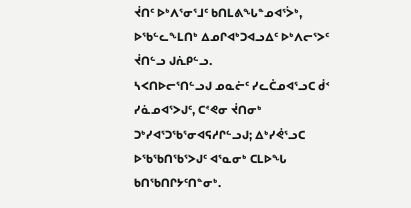ᔫᑎᑦ ᐅᒃᐱᕐᓂᕐᒧᑦ ᑲᑎᒪᕕᖓᓐᓄᐊᕐᐴᒃ, ᐅᖃᓪᓚᖕᒪᑎᒃ ᐃᓄᒋᐊᒃᑐᐊᓗᐃᑦ ᐅᒃᐱᓕᕐᐳᑦ ᔫᑎᓪᓗ ᒍᕇᑭᓪᓗ.
ᓴᐸᑎᐅᓕᕐᑎᓪᓗᒍ ᓄᓇᓖᑦ ᓯᓚᑖᓄᐊᕐᓗᑕ ᑰᑉ ᓯᓈᓄᐊᕐᐳᒍᑦ, ᑕᕝᕙᓂ ᔫᑎᓂᒃ ᑐᒃᓯᐊᕐᑐᖃᕐᓂᐊᕋᓱᒋᓪᓗᒍ; ᐃᒃᓯᕚᕐᓗᑕ ᐅᖃᖃᑎᖃᕐᐳᒍᑦ ᐊᕐᓇᓂᒃ ᑕᒪᐅᖓ ᑲᑎᖃᑎᒋᔭᑦᑎᓐᓂᒃ.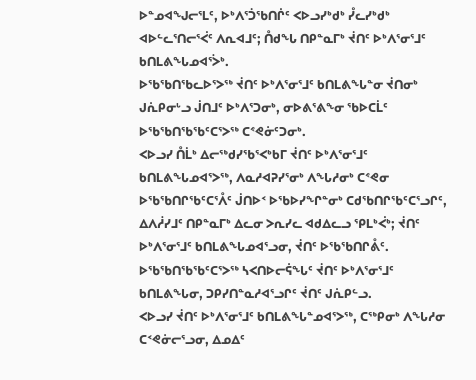ᐅᓐᓄᐊᖑᓕᕐᒪᑦ, ᐅᒃᐱᕐᑑᖃᑎᒌᑦ ᐸᐅᓗᓯᒃᑯᒃ ᓮᓚᓯᒃᑯᒃ ᐊᐅᓪᓚᕐᑎᓕᕐᐹᑦ ᐱᕆᐊᒧᑦ; ᑍᑯᖓ ᑎᑭᓐᓇᒥᒃ ᔫᑎᑦ ᐅᒃᐱᕐᓂᕐᒧᑦ ᑲᑎᒪᕕᖓᓄᐊᕐᐴᒃ.
ᐅᖃᖃᑎᖃᓚᐅᕐᐳᖅ ᔫᑎᑦ ᐅᒃᐱᕐᓂᕐᒧᑦ ᑲᑎᒪᕕᖓᓐᓂ ᔫᑎᓂᒃ ᒍᕇᑭᓂᒡᓗ ᒎᑎᒧᑦ ᐅᒃᐱᕐᑐᓂᒃ, ᓂᐅᕕᕐᕕᖕᓂ ᖃᐅᑕᒫᑦ ᐅᖃᖃᑎᖃᖃᑦᑕᕐᐳᖅ ᑕᕝᕙᓃᑦᑐᓂᒃ.
ᐸᐅᓗᓯ ᑍᒫᒃ ᐃᓕᖅᑯᓯᖃᕐᐸᒃᑲᒥ ᔫᑎᑦ ᐅᒃᐱᕐᓂᕐᒧᑦ ᑲᑎᒪᕕᖓᓄᐊᕐᐳᖅ, ᐱᓇᓱᐊᕈᓯᕐᓂᒃ ᐱᖓᓱᓂᒃ ᑕᕝᕙᓂ ᐅᖃᖃᑎᒋᖃᑦᑕᕐᐰᑦ ᒎᑎᐅᑉ ᐅᖃᐅᓯᖏᓐᓂᒃ ᑕᑯᖃᑎᒋᖃᑦᑕᕐᓗᒋᑦ,
ᐃᐱᓲᓯᒧᑦ ᑎᑭᓐᓇᒥᒃ ᐃᓚᓂ ᐳᕆᓯᓚ ᐊᑯᐃᓚᓗ ᕿᒪᒃᐹᒃ; ᔫᑎᑦ ᐅᒃᐱᕐᓂᕐᒧᑦ ᑲᑎᒪᕕᖓᓄᐊᕐᓗᓂ, ᔫᑎᑦ ᐅᖃᖃᑎᒋᕔᑦ.
ᐅᖃᖃᑎᖃᖃᑦᑕᕐᐳᖅ ᓴᐸᑎᐅᓕᕌᖓᑦ ᔫᑎᑦ ᐅᒃᐱᕐᓂᕐᒧᑦ ᑲᑎᒪᕕᖓᓂ, ᑐᑭᓯᑎᓐᓇᓱᐊᕐᓗᒋᑦ ᔫᑎᑦ ᒍᕇᑭᓪᓗ.
ᐸᐅᓗᓯ ᔫᑎᑦ ᐅᒃᐱᕐᓂᕐᒧᑦ ᑲᑎᒪᕕᖓᓐᓄᐊᕐᐳᖅ, ᑕᖅᑭᓂᒃ ᐱᖓᓱᓂ ᑕᑉᕙᓃᓕᕐᓗᓂ, ᐃᓄᐃᑦ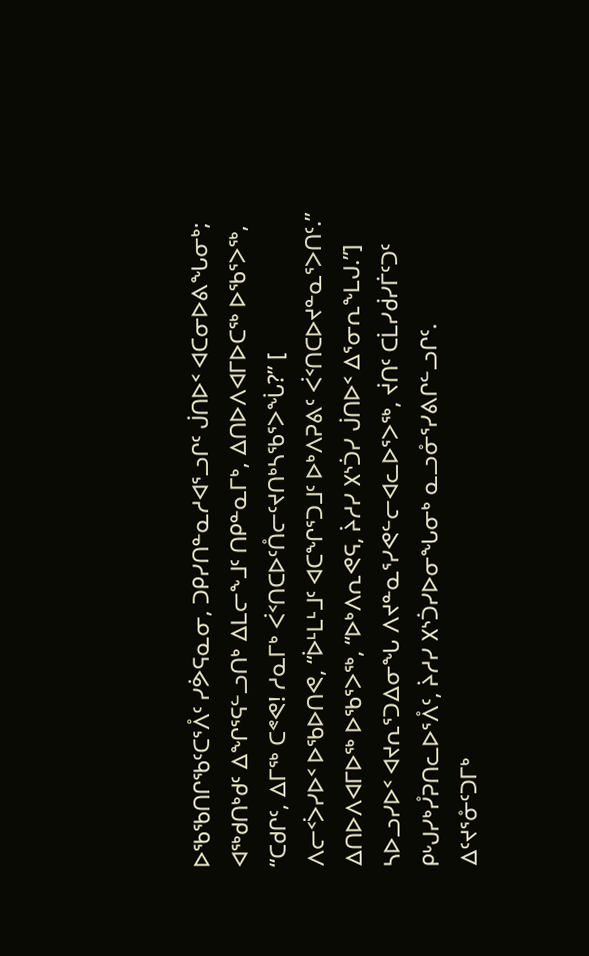ᐅᖃᖃᑎᒋᖃᑦᑕᕐᐰᑦ ᓯᕘᕋᓇᓂ, ᑐᑭᓯᑎᓐᓇᓱᐊᕐᓗᒋᑦ ᒎᑎᐅᑉ ᐊᑕᓂᐅᕕᖓᓂᒃ;
ᐊᖅᑯᑎᒃᑯᑦ ᐃᖏᕐᕋᓪᓗᑎᒃ ᐃᒪᓕᖕᒧᑦ ᑎᑭᓐᓇᒥᒃ, ᐃᑎᐅᐱᐊᒥᐅᑕᖅ ᐅᖃᕐᐳᖅ, “ᑕᑯᒋᑦ, ᐃᒥᖅ ᑕᕝᕙ! ᓱᓇᒥᒃ ᐹᑉᑎᑕᐅᑦᑍᓕᑦᔪᑎᒃᓴᖃᕐᐳᖔ?” [
ᐱᓕᑉᐴᓯᐅᑉ ᐅᖃᐅᑎᕙ, “ᐆᒻᒪᒻᒧᑦ ᐊᑕᖏᕐᑐᒧᑦ ᐅᒃᐱᕈᕕᑦ ᐹᑉᑎᑕᐅᔪᓐᓇᕐᐳᑎᑦ.” ᐃᑎᐅᐱᐊᒥᐅᖅ ᐅᖃᕐᐳᖅ, “ᐅᒃᐱᕆᕙᕋ, ᔩᓱᓯ ᙭ᔅᑑᓯ ᒎᑎᐅᑉ ᐃᕐᓂᕆᖕᒪᒍ.”]
ᓴᐅᓗᓯᐅᑉ ᐊᔪᕆᕐᑐᐃᓂᖓ ᐱᔪᓐᓇᕐᓯᕙᓪᓕᐊᓚᐅᕐᐳᖅ, ᔫᑎᑦ ᑕᒫᓯᑰᓯᒦᑦᑐᑦ ᑭᒡᒍᓯᒃᓮᕈᑎᓚᐅᕐᐰᑦ, ᔩᓱᓯ ᙭ᔅᑑᓯᐅᓂᖓᓂᒃ ᓇᓗᓁᕐᓯᕕᒋᓪᓗᒋᑦ.
ᐃᑦᔪᕐᓁᑦᑐᒥᒃ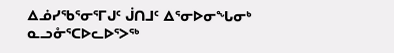ᐃᓅᓯᖃᕐᓂᕐᒥᒍᑦ ᒎᑎᒧᑦ ᐃᕐᓂᐅᓂᖓᓂᒃ ᓇᓗᓁᕐᑕᐅᓚᐅᕐᐳᖅ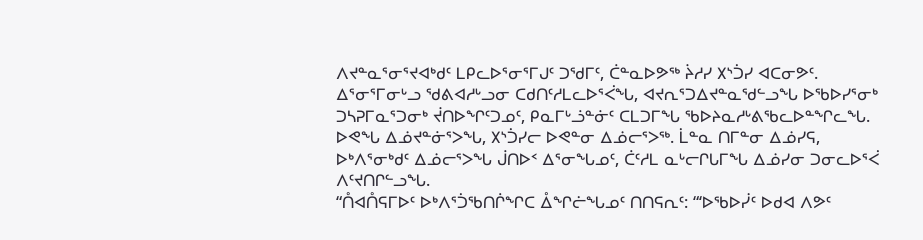ᐱᔪᓐᓇᕐᓂᕐᔪᐊᒃᑯᑦ ᒪᑭᓚᐅᕐᓂᕐᒥᒍᑦ ᑐᖁᒥᑦ, ᑖᓐᓇᐅᕗᖅ ᔩᓱᓯ ᙭ᔅᑑᓯ ᐊᑕᓂᕗᑦ.
ᐃᕐᓂᕐᒥᓂᒡᓗ ᖁᕕᐊᓱᒡᓗᓂ ᑕᑯᑎᑦᓱᒪᓚᐅᕐᐹᖓ, ᐊᔪᕆᕐᑐᐃᔪᓐᓇᖁᓪᓗᖓ ᐅᖃᐅᓯᕐᓂᒃ ᑐᓴᕈᒥᓇᕐᑐᓂᒃ ᔫᑎᐅᖏᑦᑐᓄᑦ, ᑭᓇᒥᒡᓘᓐᓃᑦ ᑕᒪᑐᒥᖓ ᖃᐅᔨᓇᓱᒡᕕᖃᓚᐅᓐᖏᓚᖓ.
ᐅᕙᖓ ᐃᓅᔪᓐᓃᕐᐳᖓ, ᙭ᔅᑑᓯᓕ ᐅᕙᓐᓂ ᐃᓅᓕᕐᐳᖅ. ᒫᓐᓇ ᑎᒥᓐᓂ ᐃᓅᓯᕋ, ᐅᒃᐱᕐᓂᒃᑯᑦ ᐃᓅᓕᕐᐳᖓ ᒎᑎᐅᑉ ᐃᕐᓂᖓᓄᑦ, ᑖᑦᓱᒪ ᓇᒡᓕᒋᒐᒥᖓ ᐃᓅᓯᓂ ᑐᓂᓚᐅᕐᐹ ᐱᑦᔪᑎᒋᓪᓗᖓ.
“ᑍᐊᑍᕋᒥᐅᑦ ᐅᒃᐱᕐᑑᖃᑎᒌᖏᑕ ᐂᖏᓖᖓᓄᑦ ᑎᑎᕋᕆᑦ: “‘ᐅᖃᐅᓰᑦ ᐅᑯᐊ ᐱᕗᑦ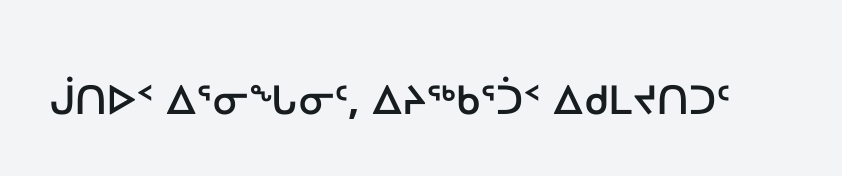ᒎᑎᐅᑉ ᐃᕐᓂᖓᓂᑦ, ᐃᔨᖅᑲᕐᑑᑉ ᐃᑯᒪᔪᑎᑐᑦ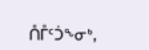ᑍᒤᑦᑑᖕᓂᒃ,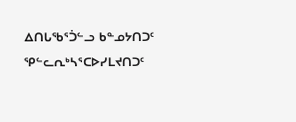ᐃᑎᒐᖃᕐᑑᓪᓗ ᑲᓐᓄᔭᑎᑐᑦ ᕿᓪᓚᕆᒃᓴᕐᑕᐅᓯᒪᔪᑎᑐᑦ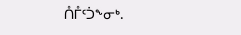ᑍᒤᑦᑑᖕᓂᒃ.